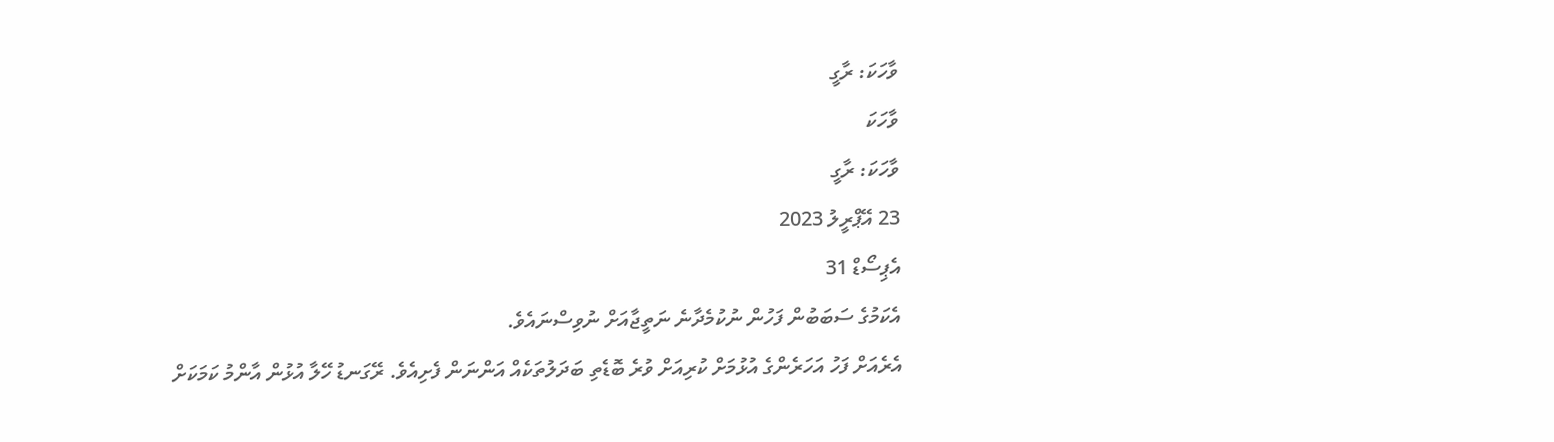ވާހަކަ: ރާގީ
ވާހަކަ
ވާހަކަ: ރާގީ
23 އޭޕްރީލު 2023
އެޕިސޯޑް 31
އެކަމުގެ ސަބަބުން ފަހުން ނުކުމެދާނެ ނަތީޖާއަށް ނުވިސްނައެވެ.
އެރެއަށް ފަހު އަހަރެންގެ އުޅުމަށް ކުރިއަށް ވުރެ ބޮޑެތި ބަދަލުތަކެއް އަންނަން ފެށިއެވެ. ރޭގަނޑު ހޭލާ އުޅުން އާންމު ކަމަކަށް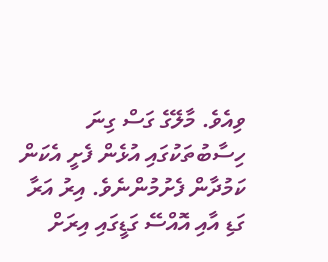ވިއެވެ. މާލޭގެ ގަސް ގިނަ ހިސާބުތަކުގައި އުޅެން ފެށީ އެކަން ކަމުދާން ފެށުމުންނެވެ. އިރު އަރާ ގަޑި އާއި އޮއްސޭ ގަޑީގައި އިރަށް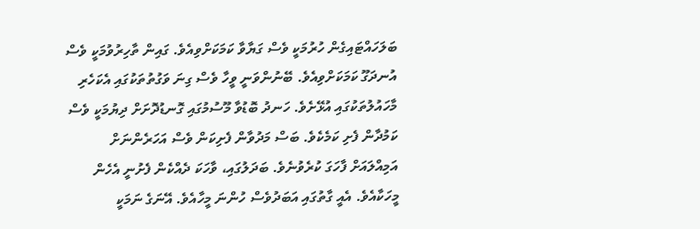ބަލަހައްޓައިގެން ހުރުމަކީ ވެސް ގަޔާވާ ކަމަކަށްވިއެވެ. ގައިން ތާހިރުވުމަކީ ވެސް އުނދަގޫ ކަމަކަށްވިއެވެ. ބޭނުންވަނީ ވީހާ ވެސް ގިނަ ވަގުތުތަކުގައި އެކަހެރި މާހައުލުތަކުގައި އުޅޭށެވެ. ހަނދު ބޮޑުވާ މޫސުމުގައި ގޮނޑުދޮށަށް ދިޔުމަކީ ވެސް ކަމުދާން ފެށި ކަމެކެވެ. ބަސް މަދުވާން ފެށިކަން ވެސް އަހަރެންނަށް އަމިއްލައަށް ފާހަގަ ކުރެވުނެވެ. ބަދަލުގައި، ވާހަކަ ދެއްކެން ފެށުނީ އެހެން މީހަކާއެވެ. އެއީ ގާތުގައި އަބަދުވެސް ހުންނަ މީހާއެވެ. އޭނަގެ ނަމަކީ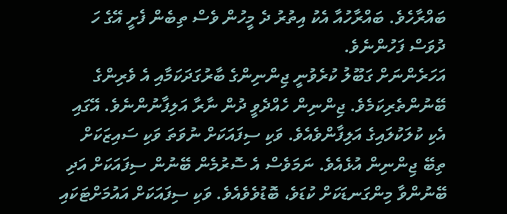ބައްރާހެވެ. ބައްރާހުއާ އެކު އިތުރު ދެ މީހުން ވެސް ތިބެން ފެށީ އޭގެ ހަ ދުވަސް ފަހުންނެވެ.
އަހަރެންނަށް ގަބޫލު ކުރެވުނީ ޖިންނިންގެ ބާރުގަދަކަމާއި އެ ވެރިންގެ ބޭނުންތެރިކަމެވެ. ޖިންނިން ހެއްދެވީ ދުން ނާރާ އަލިފާނުންނެވެ. އޭގައި އެކި ކުލަކުލައިގެ އަލިފާންވެއެވެ. ވަކި ސިފައަކަށް ނުވަތަ ވަކި ސައިޒަކަށް ތިބޭ ޖިންނިން އުޅެއެވެ. ނަމަވެސް އެ ސޮރުމެން ބޭނުން ސިފައަކަށް އަދި ބޭނުންވާ މިންގަނޑަކަށް ކުޑަވެ، ބޮޑުވެވެއެވެ. ވަކި ސިފައަކަށް އައުމަށްޓަކައި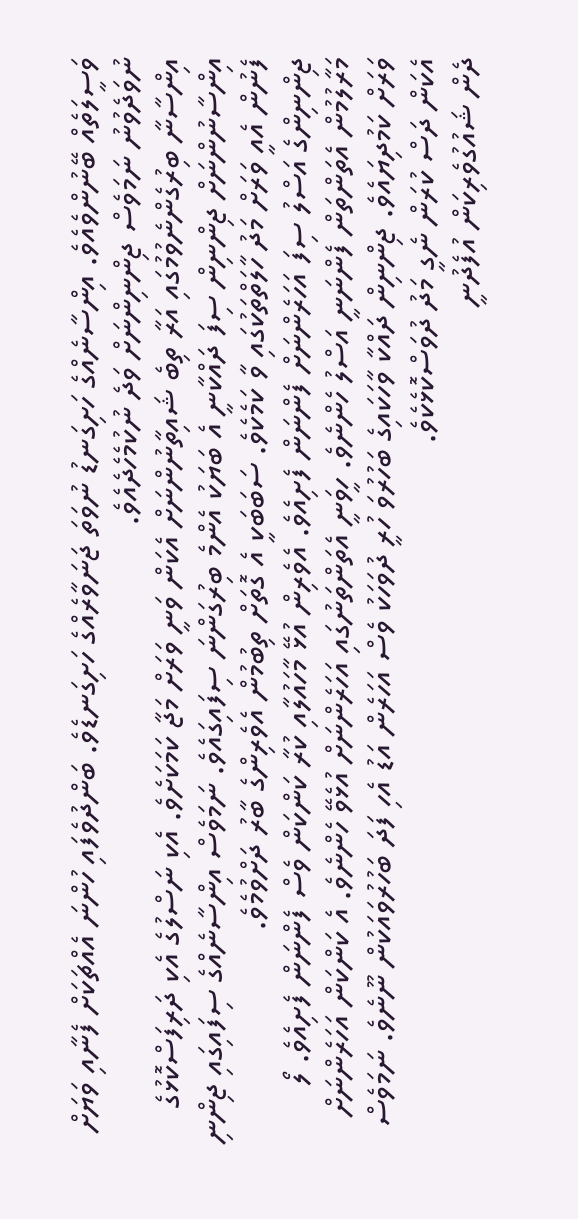ވަސީލަތެއް ބޭނުންވެއެވެ. އިންސާނެއްގެ ހަށިގަނޑު ނުވަތަ ޖަނަވާރެއްގެ ހަށިގަނޑެވެ. ބަންދުވެފައި ހުންނަ އެއްޗަކަށް ފެނާއި ވަޔަށް ނުވަދެވުނު ނަމަވެސް ޖިންނިންނަށް ވަދެ ނުކުމެހެދެއެވެ.
އިންސާނާ ބިރުގެންނެވުމުގައި އަރާ ތިބެ ޝައިތާނުންނަށް އެކަން ވަނީ ވަރަށް މަޖާ ކަމަކަށެވެ. އެކި ނަސްލުގެ އެކި ދަރިފަސްކޮޅުގެ އިންސާނުންނަށް ޖިންނިން ސިފަ ދައްކާނީ އެ ބަޔަކު އެންމެ ބިރުގަންނަ ސިފައިގައެވެ. ނަމަވެސް އިންސާނެއްގެ ސިފައިގައި ޖިންނި ފެނުން އެއީ ވަރަށް މަދު ހާލަތްތަކުގައި ވާ ކަމެކެވެ. ސަބަބަކީ އެ ގޮތަށް ތިބުމުން އެވެރިންގެ ބާރު ދަށްވުމެވެ.
ޖިންނިންގެ އަސްލު ސިފަ އަހަރެންނަށް ފެންނަން ފެށިއެވެ. އެވެރިން އުޅޭ މާހައުލާއި ކުރާ ކަންކަން ވެސް ފެންނަން ފެށިއެވެ. ލޯ މަރާލުމުން އެތަންތަން ފެންނަނީ އަސްލު ހެންނެވެ. ހީވަނީ އެތަންތަނުގައި އަހަރެންނަށް އުޅެވޭ ހެންނެވެ. އެ ކަންކަން އަހަރެންނަށް ވަރަށް ކަމުދިޔައެވެ. ޖިންނިން ދައްކާ ވާހަކައިގެ ބަހުރުވަ ހުރީ ދުވަހަކު ވެސް އަހަރެން އަޑު އެހި ފަދަ ބަހުރުވައަކުން ނޫނެވެ. ނަމަވެސް އެކަން ދަސް ކުރަން ނެގީ މަދު ދުވަސްކޮޅެކެވެ.
ދެން ޝައުގުވެރިކަން އުފެދުނީ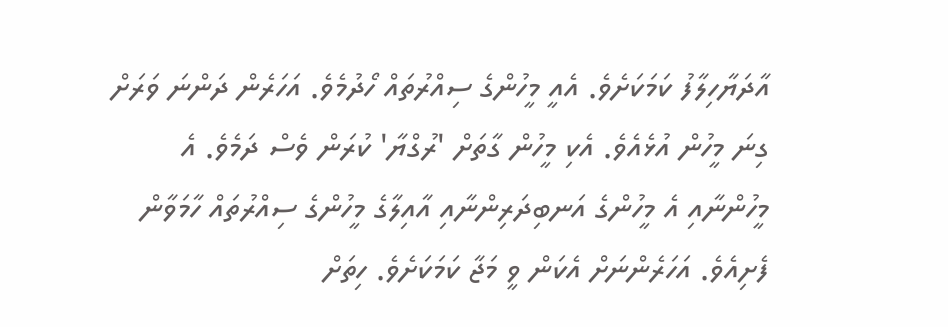އާދަޔާހިލާފު ކަމަކަށެވެ. އެއީ މީހުންގެ ސިއްރުތައް ހޯދުމެވެ. އަހަރެން ދަންނަ ވަރަށް ގިނަ މީހުން އުޅެއެވެ. އެކި މީހުން ގާތަށް 'ރުގްޔާ' ކުރަން ވެސް ދަމެވެ. އެ މީހުންނާއި އެ މީހުންގެ އަނބިދަރިންނާއި އާއިލާގެ މީހުންގެ ސިއްރުތައް ހާމަވާން ފެށިއެވެ. އަހަރެންނަށް އެކަން ވީ މަޖާ ކަމަކަށެވެ. ހިތަށް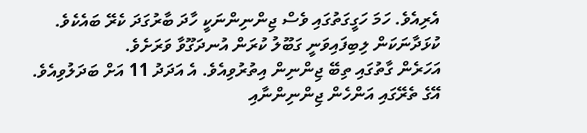އެރިއެވެ. ހަމަ ހަގީގަތުގައި ވެސް ޖިންނިންނަކީ ހާދަ ބާރުގަދަ ކެރޭ ބައެކެވެ. ކުޅަދާނަކަން ލިބިފައިވަނީ ގަބޫލު ކުރަން އުނދަގޫވާ ވަރަށެވެ.
އަހަރެން ގާތުގައި ތިބޭ ޖިންނިން އިތުރުވިއެވެ. އެ އަދަދު 11 އަށް ބަދަލުވިއެވެ. އޭގެ ތެރޭގައި އަންހެން ޖިންނިންނާއި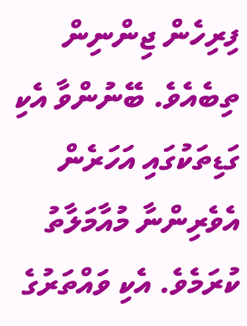ފިރިހެން ޖިންނިން ތިބެއެވެ. ބޭނުންވާ އެކި ގަޑިތަކުގައި އަހަރެން އެވެރިންނާ މުއާމަލާތު ކުރަމެވެ. އެކި ވައްތަރުގެ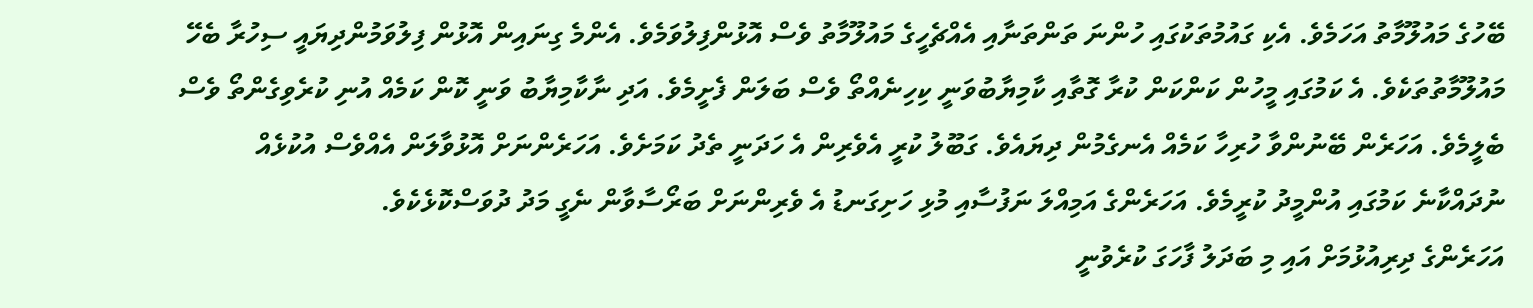ބޭހުގެ މައުލޫމާތު އަހަމެވެ. އެކި ގައުމުތަކުގައި ހުންނަ ތަންތަނާއި އެއްޗެހީގެ މައުލޫމާތު ވެސް އޮޅުންފިލުވަމެވެ. އެންމެ ގިނައިން އޮޅުން ފިލުވަމުންދިޔައީ ސިހުރާ ބެހޭ މައުލޫމާތުތަކެވެ. އެ ކަމުގައި މީހުން ކަންކަން ކުރާ ގޮތާއި ކާމިޔާބުވަނީ ކިހިނެއްތޯ ވެސް ބަލަން ފެށީމެވެ. އަދި ނާކާމިޔާބު ވަނީ ކޮން ކަމެއް އުނި ކުރެވިގެންތޯ ވެސް ބެލީމެވެ. އަހަރެން ބޭނުންވާ ހުރިހާ ކަމެއް އެނގެމުން ދިޔައެވެ. ގަބޫލު ކުރީ އެވެރިން އެ ހަދަނީ ތެދު ކަމަށެވެ. އަހަރެންނަށް އޮޅުވާލަން އެއްވެސް އުކުޅެއް ނުދައްކާނެ ކަމުގައި އުންމީދު ކުރީމެވެ. އަހަރެންގެ އަމިއްލަ ނަފުސާއި މުޅި ހަށިގަނޑު އެ ވެރިންނަށް ބަރޯސާވާން ނެގީ މަދު ދުވަސްކޮޅެކެވެ.
އަހަރެންގެ ދިރިއުޅުމަށް އައި މި ބަދަލު ފާހަގަ ކުރެވުނީ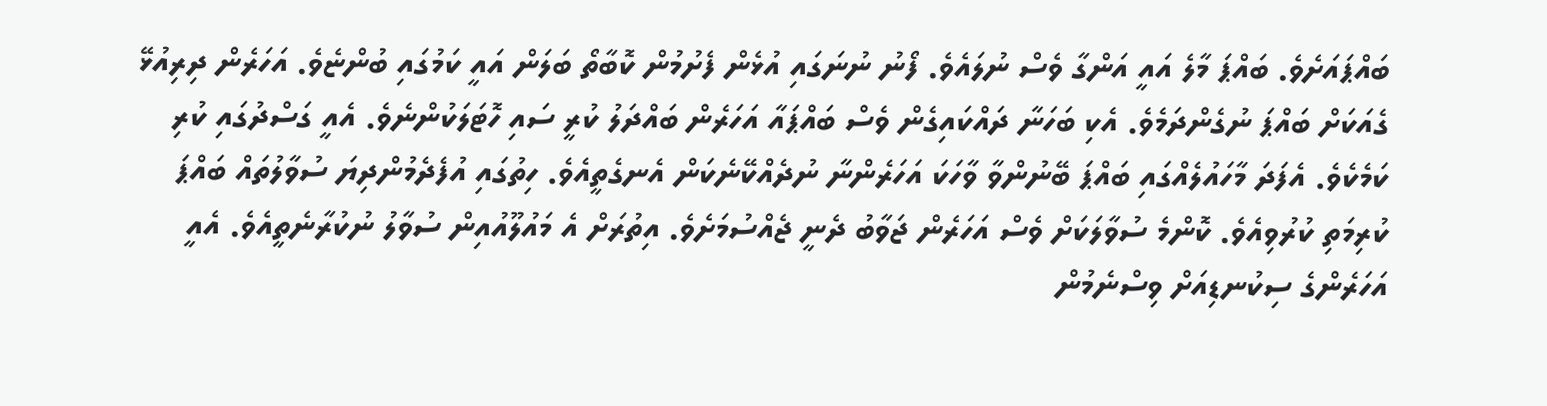ބައްޕައަށެވެ. ބައްޕަ މާލެ އައީ އަންގާ ވެސް ނުލައެވެ. ފޯނު ނުނަގައި އުޅެން ފެށުމުން ކޮބާތޯ ބަލަން އައީ ކަމުގައި ބުންޏެވެ. އަހަރެން ދިރިއުޅޭ ގެއަކަށް ބައްޕަ ނުގެންދަމެވެ. އެކި ބަހަނާ ދައްކައިގެން ވެސް ބައްޕައާ އަހަރެން ބައްދަލު ކުރީ ސައި ހޮޓަލަކުންނެވެ. އެއީ ގަސްދުގައި ކުރި ކަމެކެވެ. އެފަދަ މާހައުލެއްގައި ބައްޕަ ބޭނުންވާ ވާހަކަ އަހަރެންނާ ނުދެއްކޭނެކަން އެނގެތީއެވެ. ހިތުގައި އުފެދެމުންދިޔަ ސުވާލުތައް ބައްޕަ ކުރިމަތި ކުރުވިއެވެ. ކޮންމެ ސުވާލަކަށް ވެސް އަހަރެން ޖަވާބު ދެނީ ޖެއްސުމަށެވެ. އިތުރަށް އެ މައުލޫއުއިން ސުވާލު ނުކުރާނެތީއެވެ. އެއީ އަހަރެންގެ ސިކުނޑިއަށް ވިސްނެމުން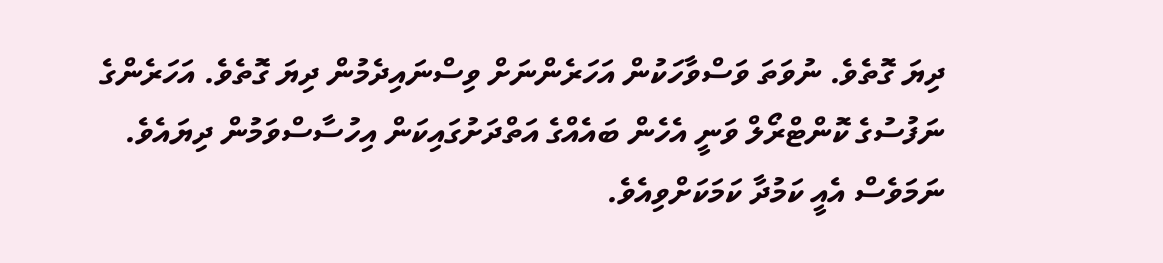ދިޔަ ގޮތެވެ. ނުވަތަ ވަސްވާހަކުން އަހަރެންނަށް ވިސްނައިދެމުން ދިޔަ ގޮތެވެ. އަހަރެންގެ ނަފުސުގެ ކޮންޓްރޯލް ވަނީ އެހެން ބައެއްގެ އަތްދަށުގައިކަން އިހުސާސްވަމުން ދިޔައެވެ. ނަމަވެސް އެއީ ކަމުދާ ކަމަކަށްވިއެވެ.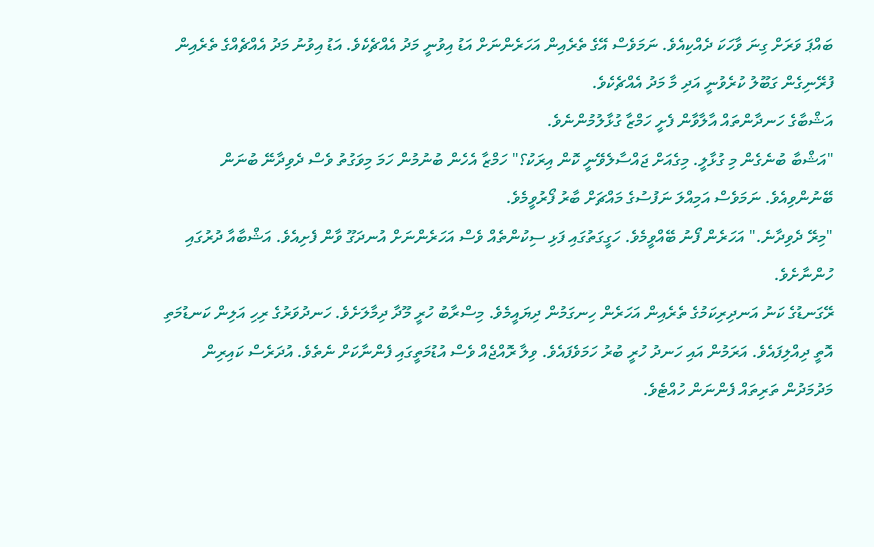ބައްޕަ ވަރަށް ގިނަ ވާހަކަ ދެއްކިއެވެ. ނަމަވެސް އޭގެ ތެރެއިން އަހަރެންނަށް އަޑު އިވުނީ މަދު އެއްޗެކެވެ. އަޑު އިވުނު މަދު އެއްޗެއްގެ ތެރެއިން ފުރޭނިގެން ގަބޫލު ކުރެވުނީ އަދި މާ މަދު އެއްޗެކެވެ.
އަޝްބާގެ ހަނދާންތައް އާލާވާން ފެށީ ހަމްޒާ ގުޅާލުމުންނެވެ.
"އަޝްބާ ބުނެގެން މި ގުޅާލީ. މިގެއަށް ޖައްސާލެވޭނީ ކޮން އިރަކު؟" ހަމްޒާ އެހެން ބުނުމުން ހަމަ މިވަގުތު ވެސް ދެވިދާނޭ ބުނަން ބޭނުންވިއެވެ. ނަމަވެސް އަމިއްލަ ނަފުސުގެ މައްޗަށް ބާރު ފޯރުވީމެވެ.
"މިރޭ ދެވިދާނެ." އަހަރެން ފޯނު ބޭއްވީމެވެ. ހަގީގަތުގައި ފަޅި ސިކުންތެއް ވެސް އަހަރެންނަށް އުނދަގޫ ވާން ފެށިއެވެ. އަޝްބާއާ ދުރުގައި ހުންނާށެވެ.
ރޭގަނޑުގެ ކަނު އަނދިރިކަމުގެ ތެރެއިން އަހަރެން ހިނގަމުން ދިޔައީމެވެ. މިސްރާބު ހުރީ މޫދާ ދިމާލަށެވެ. ހަނދުވަރުގެ ރިހި އަލިން ކަނޑުމަތި އޮތީ ދިއްލިފައެވެ. އަރަމުން އައި ހަނދު ހުރީ ބުރު ހަމަވެފައެވެ. ވިލާ ރޮއްޖެއް ވެސް އުޑުމަތީގައި ފެންނާކަށް ނެތެވެ. އުދަރެސް ކައިރިން މަދުމަދުން ތަރިތައް ފެންނަން ހުއްޓެވެ.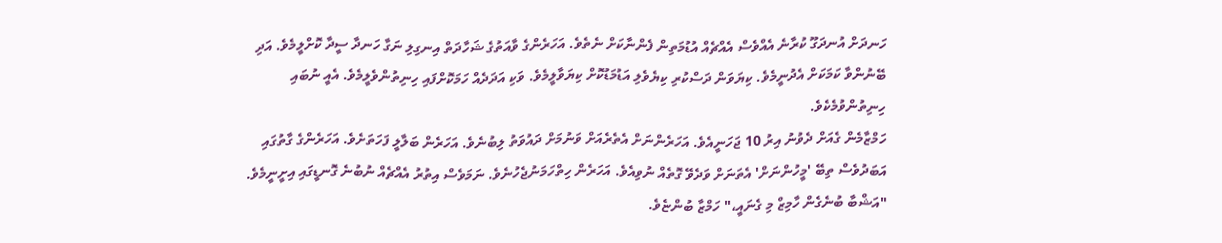ހަނދަށް އުނދަގޫ ކުރާނެ އެއްވެސް އެއްޗެއް އުޑުމަތިން ފެންނާކަށް ނެތެވެ. އަހަރެންގެ ވާއަތުގެ ޝަހާދަތް އިނގިލި ނަގާ ހަނދާ ސީދާ ކޮށްލީމެވެ. އަދި ބޭނުންވާ ކަމަކަށް އެދުނީމެވެ. ކިޔަވަން ދަސްކުރި ކިޔެވެލި އަޑުމަޑުކޮށް ކިޔަވާލީމެވެ. ވަކި އަދަދެއް ހަމަކޮށްފައި ހިނިތުންވެލީމެވެ. އެއީ ނުބައި ހިނިތުންވުމެކެވެ.
ހަމްޒާމެން ގެއަށް ދެވުނު އިރު 10 ޖަހަނީއެވެ. އަހަރެންނަށް އެތެރެއަށް ވަނުމަށް ދައުވަތު ލިބުނެވެ. އަހަރެން ބަލާލީ ފަހަތަށެވެ. އަހަރެންގެ ގާތުގައި އަބަދުވެސް ތިބޭ 'މީހުންނަށް' އެތަނަށް ވަދެވޭ ގޮތެއް ނުވިއެވެ. އަހަރެން ހިތްހަމަނުޖެހުނެވެ. ނަމަވެސް އިތުރު އެއްޗެއް ނުބުނެ ގޮނޑީގައި އިށީނީމެވެ.
"އަޝްބާ ބުނެގެން ހާމިޒް މި ގެނައީ،" ހަމްޒާ ބުންޏެވެ.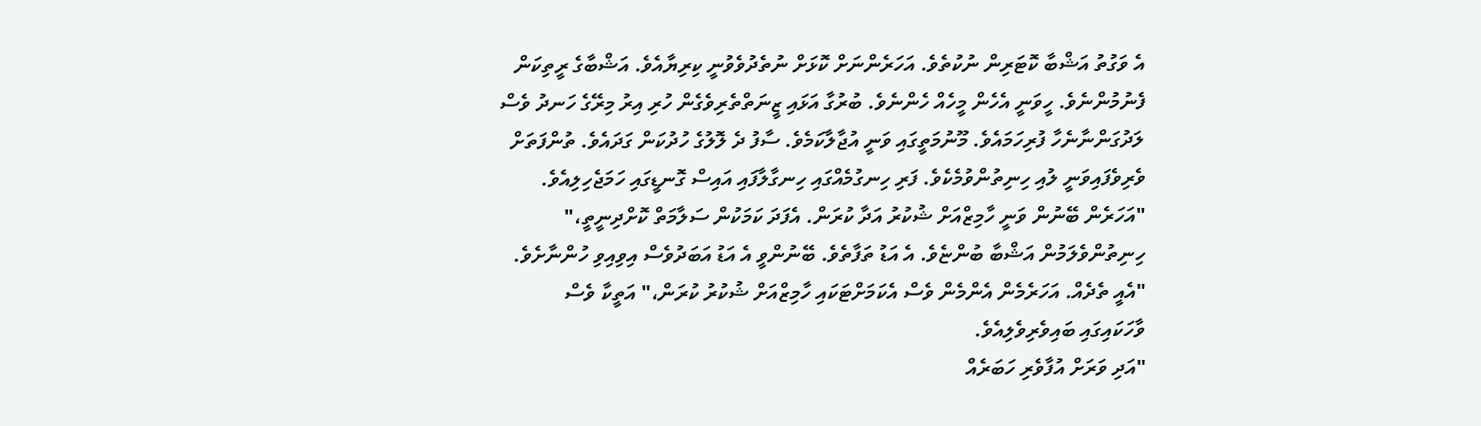އެ ވަގުތު އަޝްބާ ކޮޓަރިން ނުކުތެވެ. އަހަރެންނަށް ކޮޅަށް ނުތެދުވެވުނީ ކިރިޔާއެވެ. އަޝްބާގެ ރީތިކަން ފެނުމުންނެވެ. ހީވަނީ އެހެން މީހެއް ހެންނެވެ. ބުރުގާ އަޅައި ޒީނަތްތެރިވެގެން ހުރި އިރު މިރޭގެ ހަނދު ވެސް ލަދުގަންނާނެހާ ފުރިހަމައެވެ. މޫނުމަތީގައި ވަނީ އުޖާލާކަމެވެ. ސާފު ދެ ލޮލުގެ ހުދުކަން ގަދައެވެ. ތުންފަތަށް ވެރިވެފައިވަނީ ލުއި ހިނިތުންވުމެކެވެ. ފަރި ހިނގުމެއްގައި ހިނގާލާފައި އައިސް ގޮނޑީގައި ހަމަޖެހިލިއެވެ.
"އަހަރެން ބޭނުން ވަނީ ހާމިޒްއަށް ޝުކުރު އަދާ ކުރަން. އެފަދަ ކަމަކުން ސަލާމަތް ކޮށްދިނީތީ،" ހިނިތުންވެލަމުން އަޝްބާ ބުންޏެވެ. އެ އަޑު ތަފާތެވެ. ބޭނުންވީ އެ އަޑު އަބަދުވެސް އިވިއިވި ހުންނާށެވެ.
"އެއީ ތެދެއް. އަހަރެމެން އެންމެން ވެސް އެކަމަށްޓަކައި ހާމިޒްއަށް ޝުކުރު ކުރަން،" އަތީކާ ވެސް ވާހަކައިގައި ބައިވެރިވެލިއެވެ.
"އަދި ވަރަށް އުފާވެރި ހަބަރެއް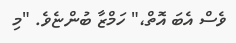ވެސް އެބަ އޮތް،" ހަމްޒާ ބުންޏެވެ. "މި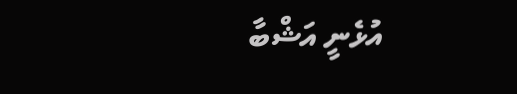އުޅެނީ އަޝްބާ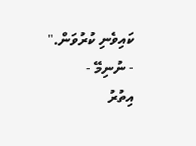ކައިވެނި ކުރުވަން."
- ނުނިމޭ -
އިތުރު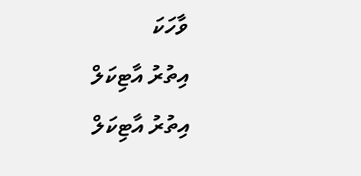ވާހަކަ
އިތުރު އާޓިކަލް
އިތުރު އާޓިކަލް